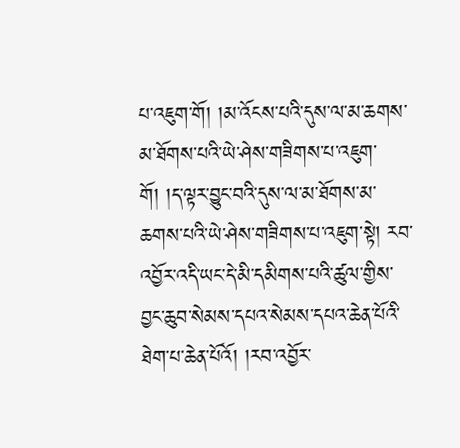པ་འཇུག་གོ། །མ་འོངས་པའི་དུས་ལ་མ་ཆགས་མ་ཐོགས་པའི་ཡེ་ཤེས་གཟིགས་པ་འཇུག་ གོ། །ད་ལྟར་བྱུང་བའི་དུས་ལ་མ་ཐོགས་མ་ཆགས་པའི་ཡེ་ཤེས་གཟིགས་པ་འཇུག་སྟེ། རབ་འབྱོར་འདི་ཡང་དེ་མི་དམིགས་པའི་ཚུལ་གྱིས་བྱང་ཆུབ་སེམས་དཔའ་སེམས་དཔའ་ཆེན་པོའི་ཐེག་པ་ཆེན་པོའོ། །རབ་འབྱོར་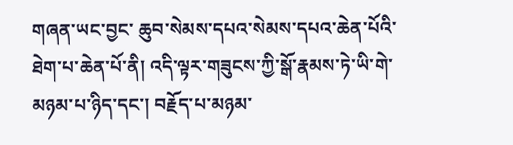གཞན་ཡང་བྱང་ ཆུབ་སེམས་དཔའ་སེམས་དཔའ་ཆེན་པོའི་ཐེག་པ་ཆེན་པོ་ནི། འདི་ལྟར་གཟུངས་ཀྱི་སྒོ་རྣམས་ཏེ་ཡི་གེ་མཉམ་པ་ཉིད་དང་། བརྗོད་པ་མཉམ་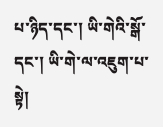པ་ཉིད་དང་། ཡི་གེའི་སྒོ་དང་། ཡི་གེ་ལ་འཇུག་པ་སྟེ།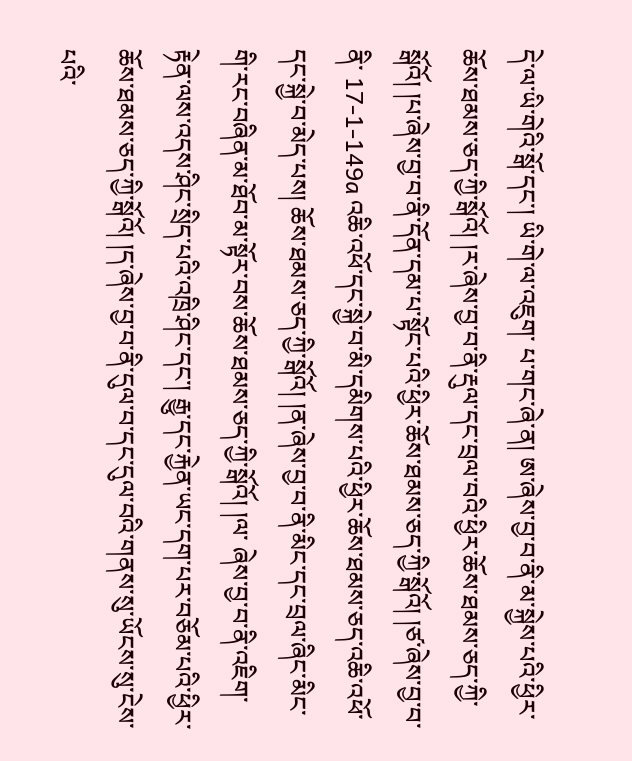དེ་ལ་ཡི་གེའི་སྒོ་དང་། ཡི་གེ་ལ་འཇུག་ པ་གང་ཞེ་ན། ཨ་ཞེས་བྱ་བ་ནི་མ་སྐྱེས་པའི་ཕྱིར་ཆོས་ཐམས་ཅད་ཀྱི་སྒོའོ། །ར་ཞེས་བྱ་བ་ནི་རྡུལ་དང་བྲལ་བའི་ཕྱིར་ཆོས་ཐམས་ཅད་ཀྱི་སྒོའོ། །པ་ཞེས་བྱ་བ་ནི་དོན་དམ་པ་སྟོང་པའི་ཕྱིར་ཆོས་ཐམས་ཅད་ཀྱི་སྒོའོ། །ཙ་ཞེས་བྱ་བ་ནི་ 17-1-149a འཆི་འཕོ་དང་སྐྱེ་བ་མི་དམིགས་པའི་ཕྱིར་ཆོས་ཐམས་ཅད་འཆི་འཕོ་དང་སྐྱེ་བ་མེད་པས། ཆོས་ཐམས་ཅད་ཀྱི་སྒོའོ། །ན་ཞེས་བྱ་བ་ནི་མིང་དང་བྲལ་ཞིང་མིང་གི་རང་བཞིན་མ་ཐོབ་མ་སྟོར་བས་ཆོས་ཐམས་ཅད་ཀྱི་སྒོའོ། །ལ་ ཞེས་བྱ་བ་ནི་འཇིག་རྟེན་ལས་འདས་ཤིང་སྲིད་པའི་འཁྲི་ཤིང་དང་། རྒྱུ་དང་རྐྱེན་ཡང་དག་པར་བཅོམ་པའི་ཕྱིར་ཆོས་ཐམས་ཅད་ཀྱི་སྒོའོ། །ད་ཞེས་བྱ་བ་ནི་དུལ་བ་དང་དུལ་བའི་གནས་སུ་ཡོངས་སུ་ངེས་པའི་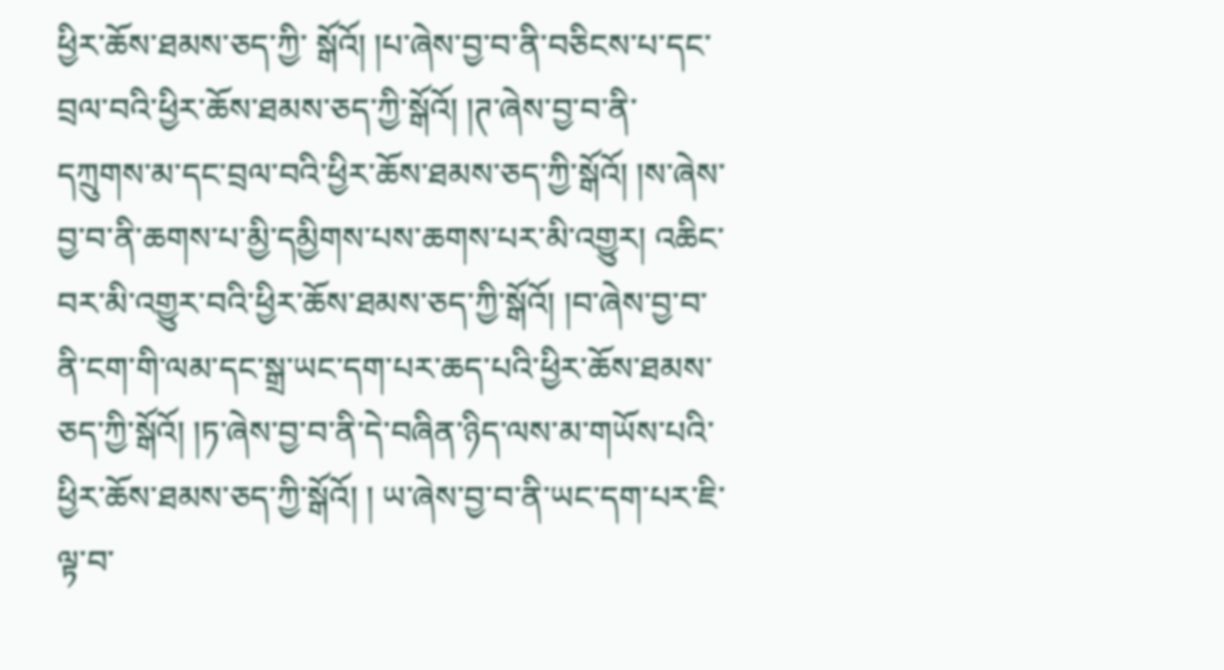ཕྱིར་ཆོས་ཐམས་ཅད་ཀྱི་ སྒོའོ། །པ་ཞེས་བྱ་བ་ནི་བཅིངས་པ་དང་བྲལ་བའི་ཕྱིར་ཆོས་ཐམས་ཅད་ཀྱི་སྒོའོ། །ཊ་ཞེས་བྱ་བ་ནི་དཀྲུགས་མ་དང་བྲལ་བའི་ཕྱིར་ཆོས་ཐམས་ཅད་ཀྱི་སྒོའོ། །ས་ཞེས་བྱ་བ་ནི་ཆགས་པ་མྱི་དམྱིགས་པས་ཆགས་པར་མི་འགྱུར། འཆིང་ བར་མི་འགྱུར་བའི་ཕྱིར་ཆོས་ཐམས་ཅད་ཀྱི་སྒོའོ། །བ་ཞེས་བྱ་བ་ནི་ངག་གི་ལམ་དང་སྒྲ་ཡང་དག་པར་ཆད་པའི་ཕྱིར་ཆོས་ཐམས་ཅད་ཀྱི་སྒོའོ། །ཏ་ཞེས་བྱ་བ་ནི་དེ་བཞིན་ཉིད་ལས་མ་གཡོས་པའི་ཕྱིར་ཆོས་ཐམས་ཅད་ཀྱི་སྒོའོ། ། ཡ་ཞེས་བྱ་བ་ནི་ཡང་དག་པར་ཇི་ལྟ་བ་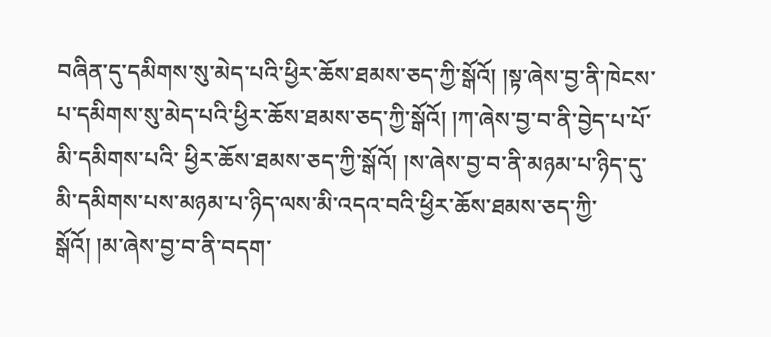བཞིན་དུ་དམིགས་སུ་མེད་པའི་ཕྱིར་ཆོས་ཐམས་ཅད་ཀྱི་སྒོའོ། །སྟ་ཞེས་བྱ་ནི་ཁེངས་པ་དམིགས་སུ་མེད་པའི་ཕྱིར་ཆོས་ཐམས་ཅད་ཀྱི་སྒོའོ། །ཀ་ཞེས་བྱ་བ་ནི་བྱེད་པ་པོ་མི་དམིགས་པའི་ ཕྱིར་ཆོས་ཐམས་ཅད་ཀྱི་སྒོའོ། །ས་ཞེས་བྱ་བ་ནི་མཉམ་པ་ཉིད་དུ་མི་དམིགས་པས་མཉམ་པ་ཉིད་ལས་མི་འདའ་བའི་ཕྱིར་ཆོས་ཐམས་ཅད་ཀྱི་སྒོའོ། །མ་ཞེས་བྱ་བ་ནི་བདག་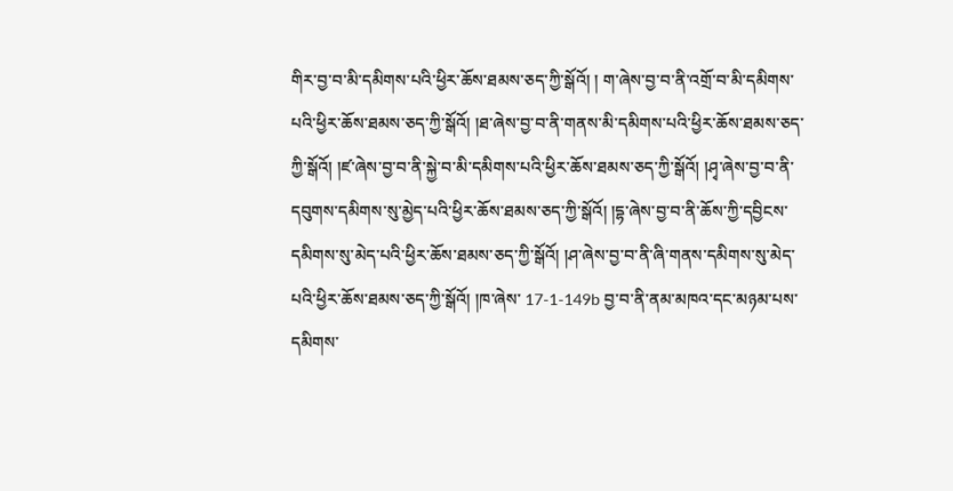གིར་བྱ་བ་མི་དམིགས་པའི་ཕྱིར་ཆོས་ཐམས་ཅད་ཀྱི་སྒོའོ། ། ག་ཞེས་བྱ་བ་ནི་འགྲོ་བ་མི་དམིགས་པའི་ཕྱིར་ཆོས་ཐམས་ཅད་ཀྱི་སྒོའོ། །ཐ་ཞེས་བྱ་བ་ནི་གནས་མི་དམིགས་པའི་ཕྱིར་ཆོས་ཐམས་ཅད་ཀྱི་སྒོའོ། །ཛ་ཞེས་བྱ་བ་ནི་སྐྱེ་བ་མི་དམིགས་པའི་ཕྱིར་ཆོས་ཐམས་ཅད་ཀྱི་སྒོའོ། །ཤྭ་ཞེས་བྱ་བ་ནི་ དབུགས་དམིགས་སུ་མྱེད་པའི་ཕྱིར་ཆོས་ཐམས་ཅད་ཀྱི་སྒོའོ། །དྷ་ཞེས་བྱ་བ་ནི་ཆོས་ཀྱི་དབྱིངས་དམིགས་སུ་མེད་པའི་ཕྱིར་ཆོས་ཐམས་ཅད་ཀྱི་སྒོའོ། །ཤ་ཞེས་བྱ་བ་ནི་ཞི་གནས་དམིགས་སུ་མེད་པའི་ཕྱིར་ཆོས་ཐམས་ཅད་ཀྱི་སྒོའོ། །ཁ་ཞེས་ 17-1-149b བྱ་བ་ནི་ནམ་མཁའ་དང་མཉམ་པས་དམིགས་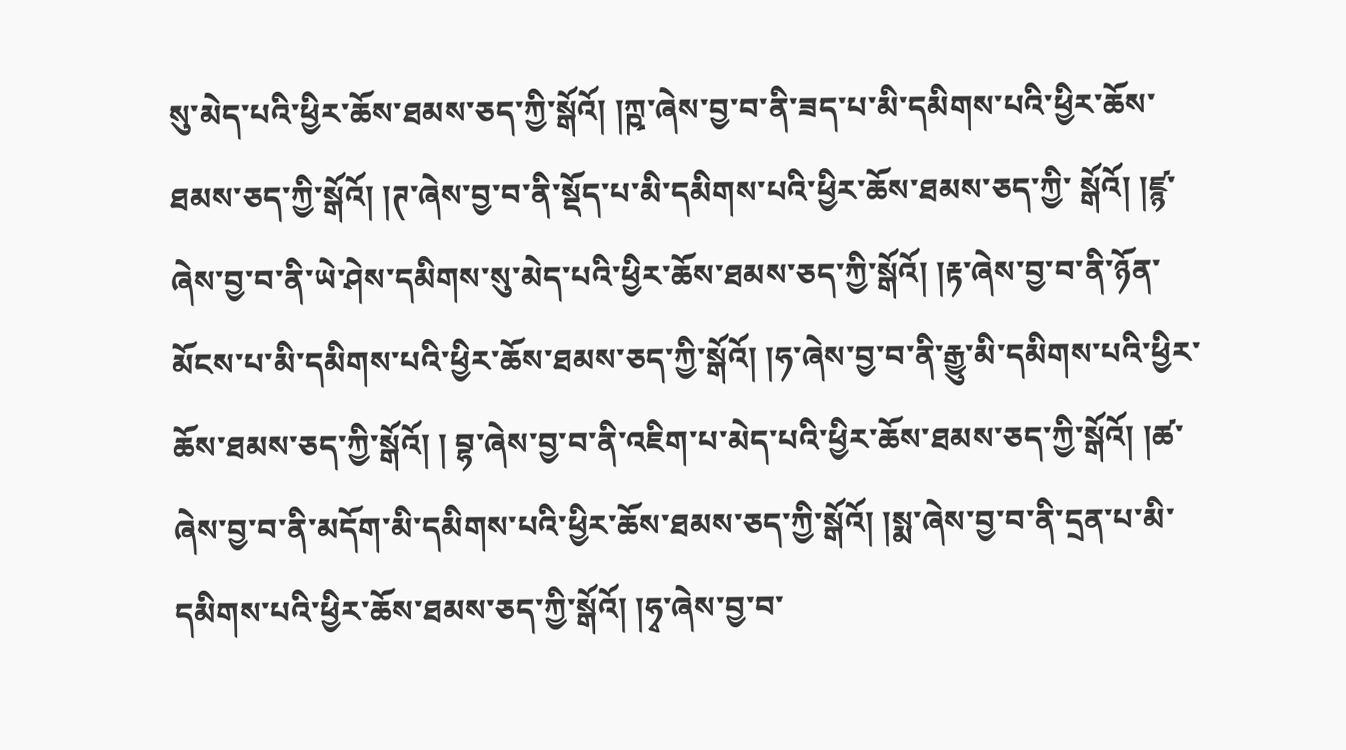སུ་མེད་པའི་ཕྱིར་ཆོས་ཐམས་ཅད་ཀྱི་སྒོའོ། །ཀྵ་ཞེས་བྱ་བ་ནི་ཟད་པ་མི་དམིགས་པའི་ཕྱིར་ཆོས་ཐམས་ཅད་ཀྱི་སྒོའོ། །ཊ་ཞེས་བྱ་བ་ནི་སྡོད་པ་མི་དམིགས་པའི་ཕྱིར་ཆོས་ཐམས་ཅད་ཀྱི་ སྒོའོ། །ཛྙ་ཞེས་བྱ་བ་ནི་ཡེ་ཤེས་དམིགས་སུ་མེད་པའི་ཕྱིར་ཆོས་ཐམས་ཅད་ཀྱི་སྒོའོ། །རྟ་ཞེས་བྱ་བ་ནི་ཉོན་མོངས་པ་མི་དམིགས་པའི་ཕྱིར་ཆོས་ཐམས་ཅད་ཀྱི་སྒོའོ། །ཧ་ཞེས་བྱ་བ་ནི་རྒྱུ་མི་དམིགས་པའི་ཕྱིར་ཆོས་ཐམས་ཅད་ཀྱི་སྒོའོ། ། བྷ་ཞེས་བྱ་བ་ནི་འཇིག་པ་མེད་པའི་ཕྱིར་ཆོས་ཐམས་ཅད་ཀྱི་སྒོའོ། །ཚ་ཞེས་བྱ་བ་ནི་མདོག་མི་དམིགས་པའི་ཕྱིར་ཆོས་ཐམས་ཅད་ཀྱི་སྒོའོ། །སྨ་ཞེས་བྱ་བ་ནི་དྲན་པ་མི་དམིགས་པའི་ཕྱིར་ཆོས་ཐམས་ཅད་ཀྱི་སྒོའོ། །ཧྭ་ཞེས་བྱ་བ་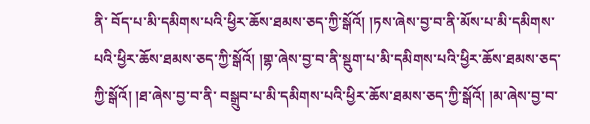ནི་ བོད་པ་མི་དམིགས་པའི་ཕྱིར་ཆོས་ཐམས་ཅད་ཀྱི་སྒོའོ། །ཏས་ཞེས་བྱ་བ་ནི་མོས་པ་མི་དམིགས་པའི་ཕྱིར་ཆོས་ཐམས་ཅད་ཀྱི་སྒོའོ། །གྷ་ཞེས་བྱ་བ་ནི་སྡུག་པ་མི་དམིགས་པའི་ཕྱིར་ཆོས་ཐམས་ཅད་ཀྱི་སྒོའོ། །ཐ་ཞེས་བྱ་བ་ནི་ བསྒྲུབ་པ་མི་དམིགས་པའི་ཕྱིར་ཆོས་ཐམས་ཅད་ཀྱི་སྒོའོ། །མ་ཞེས་བྱ་བ་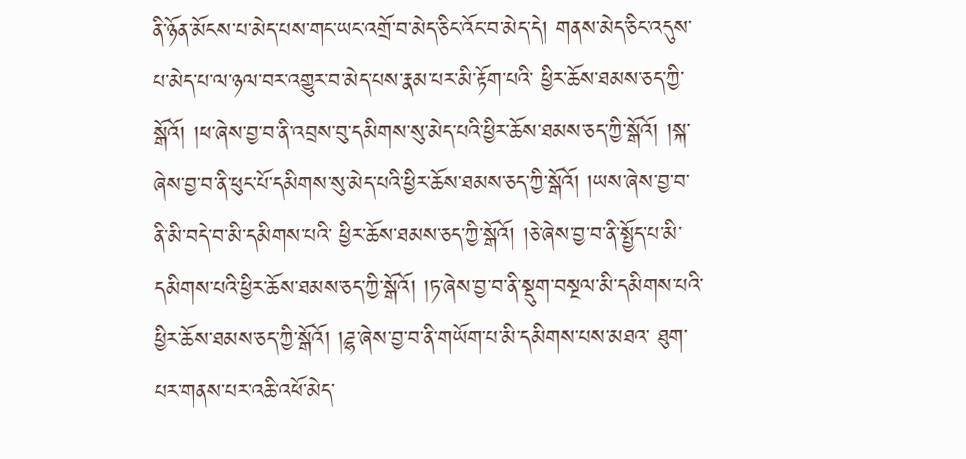ནི་ཉོན་མོངས་པ་མེད་པས་གང་ཡང་འགྲོ་བ་མེད་ཅིང་འོང་བ་མེད་དེ། གནས་མེད་ཅིང་འདུས་པ་མེད་པ་ལ་ཉལ་བར་འགྱུར་བ་མེད་པས་རྣམ་པར་མི་རྟོག་པའི་ ཕྱིར་ཆོས་ཐམས་ཅད་ཀྱི་སྒོའོ། །ཕ་ཞེས་བྱ་བ་ནི་འབྲས་བུ་དམིགས་སུ་མེད་པའི་ཕྱིར་ཆོས་ཐམས་ཅད་ཀྱི་སྒོའོ། །སྐ་ཞེས་བྱ་བ་ནི་ཕུང་པོ་དམིགས་སུ་མེད་པའི་ཕྱིར་ཆོས་ཐམས་ཅད་ཀྱི་སྒོའོ། །ཡས་ཞེས་བྱ་བ་ནི་མི་བདེ་བ་མི་དམིགས་པའི་ ཕྱིར་ཆོས་ཐམས་ཅད་ཀྱི་སྒོའོ། །ཅེ་ཞེས་བྱ་བ་ནི་སྤྱོད་པ་མི་དམིགས་པའི་ཕྱིར་ཆོས་ཐམས་ཅད་ཀྱི་སྒོའོ། །ཏ་ཞེས་བྱ་བ་ནི་སྡུག་བསྔལ་མི་དམིགས་པའི་ཕྱིར་ཆོས་ཐམས་ཅད་ཀྱི་སྒོའོ། །ཌྷ་ཞེས་བྱ་བ་ནི་གཡོག་པ་མི་དམིགས་པས་མཐའ་ ཐུག་པར་གནས་པར་འཆི་འཕོ་མེད་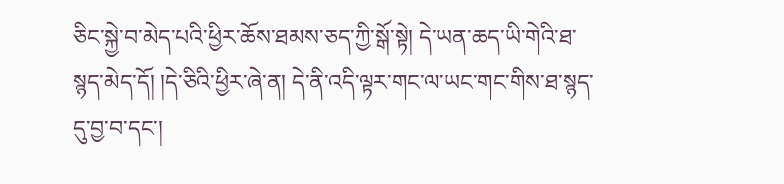ཅིང་སྐྱེ་བ་མེད་པའི་ཕྱིར་ཆོས་ཐམས་ཅད་ཀྱི་སྒོ་སྟེ། དེ་ཡན་ཆད་ཡི་གེའི་ཐ་སྙད་མེད་དོ། །དེ་ཅིའི་ཕྱིར་ཞེ་ན། དེ་ནི་འདི་ལྟར་གང་ལ་ཡང་གང་གིས་ཐ་སྙད་དུ་བྱ་བ་དང་།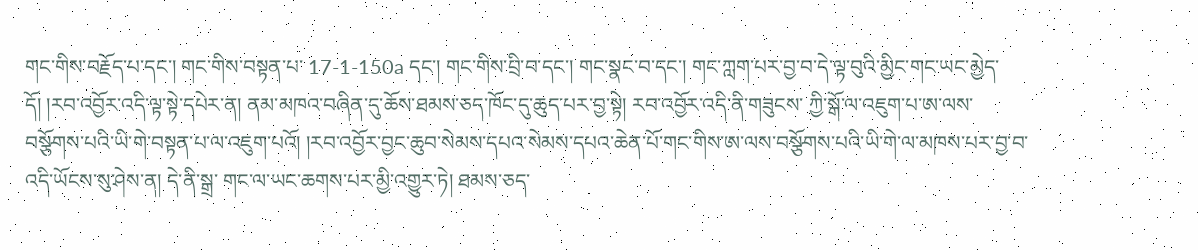གང་གིས་བརྗོད་པ་དང་། གང་གིས་བསྟན་པ་ 17-1-150a དང་། གང་གིས་བྲི་བ་དང་། གང་སྣང་བ་དང་། གང་ཀླག་པར་བྱ་བ་དེ་ལྟ་བུའི་མྱིང་གང་ཡང་མྱེད་དོ། །རབ་འབྱོར་འདི་ལྟ་སྟེ་དཔེར་ན། ནམ་མཁའ་བཞིན་དུ་ཆོས་ཐམས་ཅད་ཁོང་དུ་ཆུད་པར་བྱ་སྟེ། རབ་འབྱོར་འདི་ནི་གཟུངས་ ཀྱི་སྒོ་ལ་འཇུག་པ་ཨ་ལས་བསྩོགས་པའི་ཡི་གེ་བསྟན་པ་ལ་འཇུག་པའོ། །རབ་འབྱོར་བྱང་ཆུབ་སེམས་དཔའ་སེམས་དཔའ་ཆེན་པོ་གང་གིས་ཨ་ལས་བསྩོགས་པའི་ཡི་གེ་ལ་མཁས་པར་བྱ་བ་འདི་ཡོངས་སུ་ཤེས་ན། དེ་ནི་སྒྲ་ གང་ལ་ཡང་ཆགས་པར་མྱི་འགྱུར་ཏེ། ཐམས་ཅད་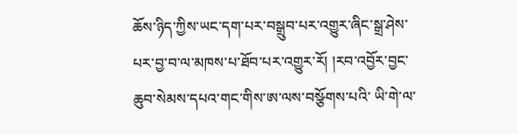ཆོས་ཉིད་ཀྱིས་ཡང་དག་པར་བསྒྲུབ་པར་འགྱུར་ཞིང་སྒྲ་ཤེས་པར་བྱ་བ་ལ་མཁས་པ་ཐོབ་པར་འགྱུར་རོ། །རབ་འབྱོར་བྱང་ཆུབ་སེམས་དཔའ་གང་གིས་ཨ་ལས་བསྩོགས་པའི་ ཡི་གེ་ལ་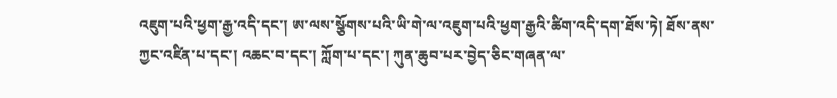འཇུག་པའི་ཕྱག་རྒྱ་འདི་དང་། ཨ་ལས་སྩོགས་པའི་ཡི་གེ་ལ་འཇུག་པའི་ཕྱག་རྒྱའི་ཚིག་འདི་དག་ཐོས་ཏེ། ཐོས་ནས་ཀྱང་འཛིན་པ་དང་། འཆང་བ་དང་། ཀློག་པ་དང་། ཀུན་ཆུབ་པར་བྱེད་ཅིང་གཞན་ལ་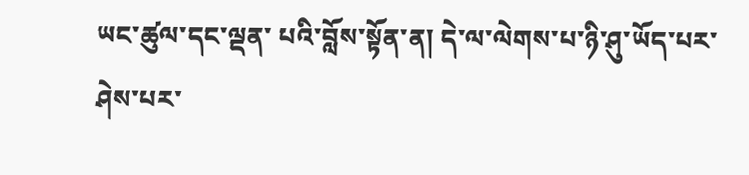ཡང་ཚུལ་དང་ལྡན་ པའི་བློས་སྟོན་ན། དེ་ལ་ལེགས་པ་ཉི་ཤུ་ཡོད་པར་ཤེས་པར་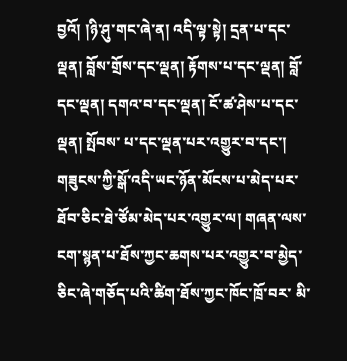བྱའོ། །ཉི་ཤུ་གང་ཞེ་ན། འདི་ལྟ་སྟེ། དྲན་པ་དང་ལྡན། བློས་གྲོས་དང་ལྡན། རྟོགས་པ་དང་ལྡན། བློ་དང་ལྡན། དགའ་བ་དང་ལྡན། ངོ་ཚ་ཤེས་པ་དང་ལྡན། སྤོབས་ པ་དང་ལྡན་པར་འགྱུར་བ་དང་། གཟུངས་ཀྱི་སྒོ་འདི་ཡང་ཉོན་མོངས་པ་མེད་པར་ཐོབ་ཅིང་ཐེ་ཙོམ་མེད་པར་འགྱུར་ལ། གཞན་ལས་ངག་སྙན་པ་ཐོས་ཀྱང་ཆགས་པར་འགྱུར་བ་མྱེད་ཅིང་ཞེ་གཅོད་པའི་ཚིག་ཐོས་ཀྱང་ཁོང་ཁྲོ་བར་ མི་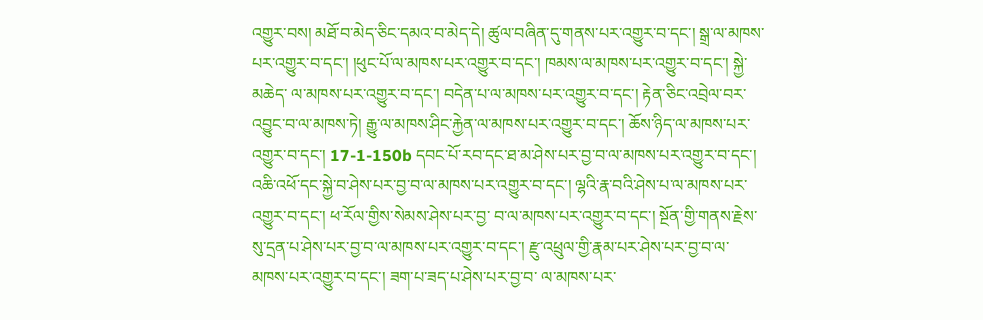འགྱུར་བས། མཐོ་བ་མེད་ཅིང་དམའ་བ་མེད་དེ། ཚུལ་བཞིན་དུ་གནས་པར་འགྱུར་བ་དང་། སྒྲ་ལ་མཁས་པར་འགྱུར་བ་དང་། །ཕུང་པོ་ལ་མཁས་པར་འགྱུར་བ་དང་། ཁམས་ལ་མཁས་པར་འགྱུར་བ་དང་། སྐྱེ་མཆེད་ ལ་མཁས་པར་འགྱུར་བ་དང་། བདེན་པ་ལ་མཁས་པར་འགྱུར་བ་དང་། རྟེན་ཅིང་འབྲེལ་བར་འབྱུང་བ་ལ་མཁས་ཏེ། རྒྱུ་ལ་མཁས་ཤིང་རྐྱེན་ལ་མཁས་པར་འགྱུར་བ་དང་། ཆོས་ཉིད་ལ་མཁས་པར་འགྱུར་བ་དང་། 17-1-150b དབང་པོ་རབ་དང་ཐ་མ་ཤེས་པར་བྱ་བ་ལ་མཁས་པར་འགྱུར་བ་དང་། འཆི་འཕོ་དང་སྐྱེ་བ་ཤེས་པར་བྱ་བ་ལ་མཁས་པར་འགྱུར་བ་དང་། ལྷའི་རྣ་བའི་ཤེས་པ་ལ་མཁས་པར་འགྱུར་བ་དང་། ཕ་རོལ་གྱིས་སེམས་ཤེས་པར་བྱ་ བ་ལ་མཁས་པར་འགྱུར་བ་དང་། སྔོན་གྱི་གནས་རྗེས་སུ་དྲན་པ་ཤེས་པར་བྱ་བ་ལ་མཁས་པར་འགྱུར་བ་དང་། རྫུ་འཕྲུལ་གྱི་རྣམ་པར་ཤེས་པར་བྱ་བ་ལ་མཁས་པར་འགྱུར་བ་དང་། ཟག་པ་ཟད་པ་ཤེས་པར་བྱ་བ་ ལ་མཁས་པར་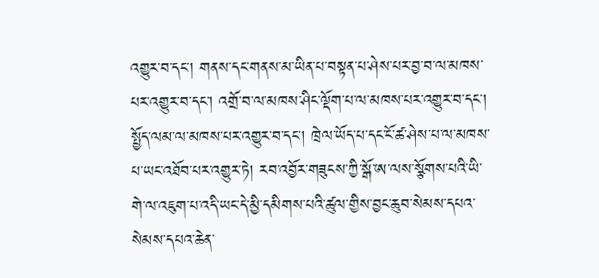འགྱུར་བ་དང་། གནས་དང་གནས་མ་ཡིན་པ་བསྟན་པ་ཤེས་པར་བྱ་བ་ལ་མཁས་པར་འགྱུར་བ་དང་། འགྲོ་བ་ལ་མཁས་ཤིང་ལྡོག་པ་ལ་མཁས་པར་འགྱུར་བ་དང་། སྤྱོད་ལམ་ལ་མཁས་པར་འགྱུར་བ་དང་། ཁྲེལ་ཡོད་པ་དང་ངོ་ཚ་ཤེས་པ་ལ་མཁས་པ་ཡང་འཐོབ་པར་འགྱུར་ཏེ། རབ་འབྱོར་གཟུངས་ཀྱི་སྒོ་ཨ་ལས་སྩོགས་པའི་ཡི་གེ་ལ་འཇུག་པ་འདི་ཡང་དེ་མྱི་དམིགས་པའི་ཚུལ་གྱིས་བྱང་ཆུབ་སེམས་དཔའ་སེམས་དཔའ་ཆེན་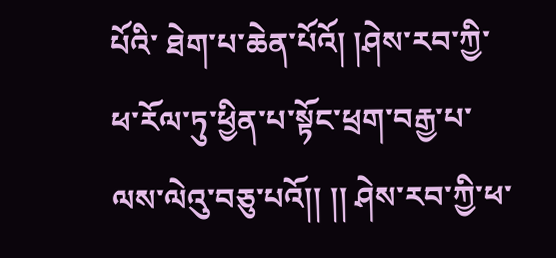པོའི་ ཐེག་པ་ཆེན་པོའོ། །ཤེས་རབ་ཀྱི་ཕ་རོལ་ཏུ་ཕྱིན་པ་སྟོང་ཕྲག་བརྒྱ་པ་ལས་ལེའུ་བཅུ་པའོ།། །། ཤེས་རབ་ཀྱི་ཕ་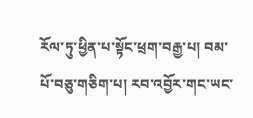རོལ་ཏུ་ཕྱིན་པ་སྟོང་ཕྲག་བརྒྱ་པ། བམ་པོ་བཅུ་གཅིག་པ། རབ་འབྱོར་གང་ཡང་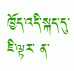ཁྱོད་འདི་སྐད་དུ་ཇི་ལྟར་ ན་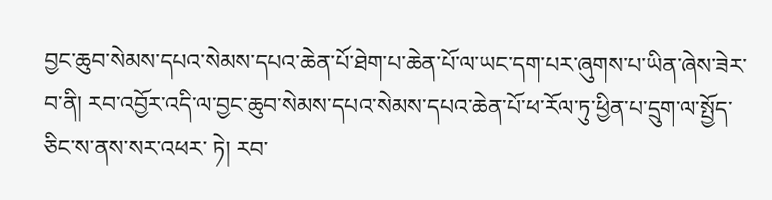བྱང་ཆུབ་སེམས་དཔའ་སེམས་དཔའ་ཆེན་པོ་ཐེག་པ་ཆེན་པོ་ལ་ཡང་དག་པར་ཞུགས་པ་ཡིན་ཞེས་ཟེར་བ་ནི། རབ་འབྱོར་འདི་ལ་བྱང་ཆུབ་སེམས་དཔའ་སེམས་དཔའ་ཆེན་པོ་ཕ་རོལ་ཏུ་ཕྱིན་པ་དྲུག་ལ་སྤྱོད་ཅིང་ས་ནས་སར་འཕར་ ཏེ། རབ་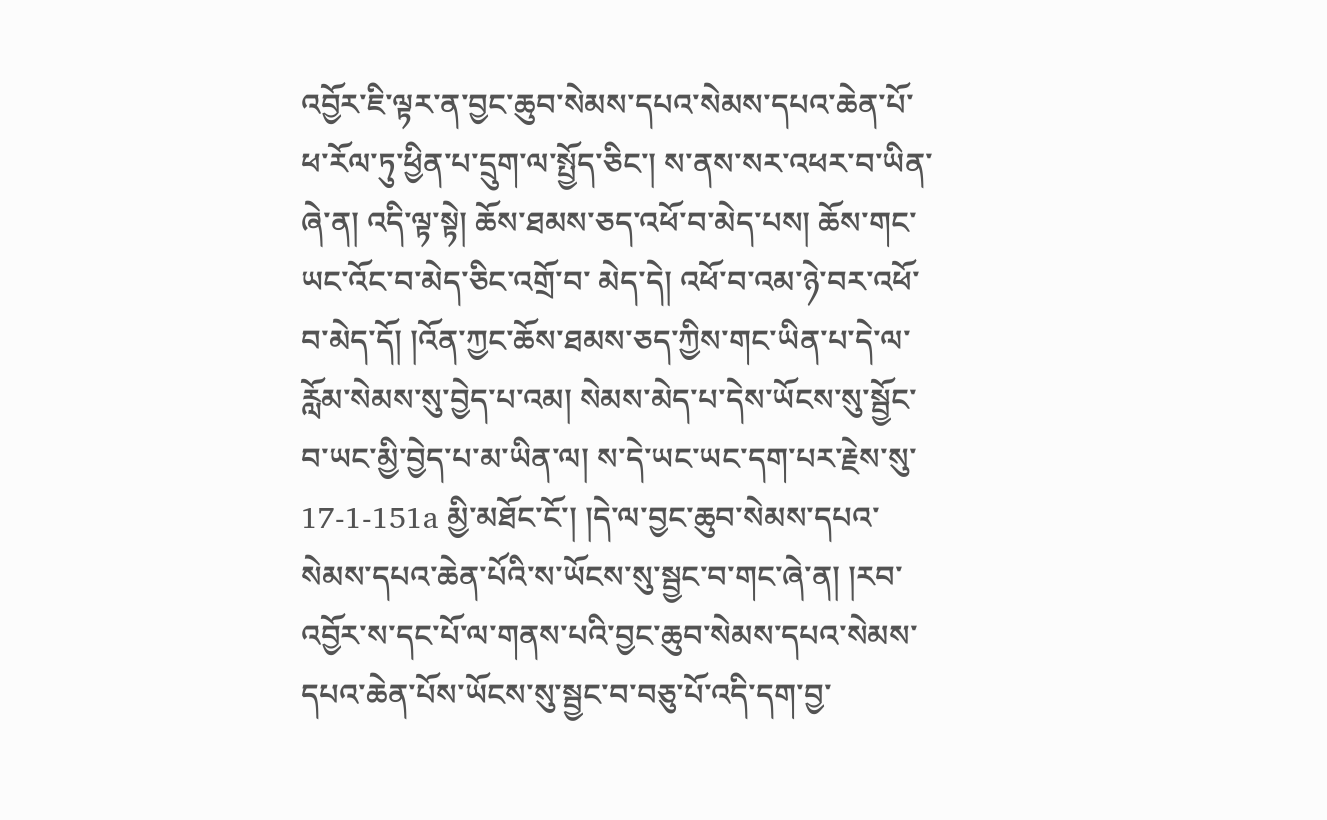འབྱོར་ཇི་ལྟར་ན་བྱང་ཆུབ་སེམས་དཔའ་སེམས་དཔའ་ཆེན་པོ་ཕ་རོལ་ཏུ་ཕྱིན་པ་དྲུག་ལ་སྤྱོད་ཅིང་། ས་ནས་སར་འཕར་བ་ཡིན་ཞེ་ན། འདི་ལྟ་སྟེ། ཆོས་ཐམས་ཅད་འཕོ་བ་མེད་པས། ཆོས་གང་ཡང་འོང་བ་མེད་ཅིང་འགྲོ་བ་ མེད་དེ། འཕོ་བ་འམ་ཉེ་བར་འཕོ་བ་མེད་དོ། །འོན་ཀྱང་ཆོས་ཐམས་ཅད་ཀྱིས་གང་ཡིན་པ་དེ་ལ་རློམ་སེམས་སུ་བྱེད་པ་འམ། སེམས་མེད་པ་དེས་ཡོངས་སུ་སྦྱོང་བ་ཡང་མྱི་བྱེད་པ་མ་ཡིན་ལ། ས་དེ་ཡང་ཡང་དག་པར་རྗེས་སུ་ 17-1-151a མྱི་མཐོང་ངོ་། །དེ་ལ་བྱང་ཆུབ་སེམས་དཔའ་སེམས་དཔའ་ཆེན་པོའི་ས་ཡོངས་སུ་སྦྱང་བ་གང་ཞེ་ན། །རབ་འབྱོར་ས་དང་པོ་ལ་གནས་པའི་བྱང་ཆུབ་སེམས་དཔའ་སེམས་དཔའ་ཆེན་པོས་ཡོངས་སུ་སྦྱང་བ་བཅུ་པོ་འདི་དག་བྱ་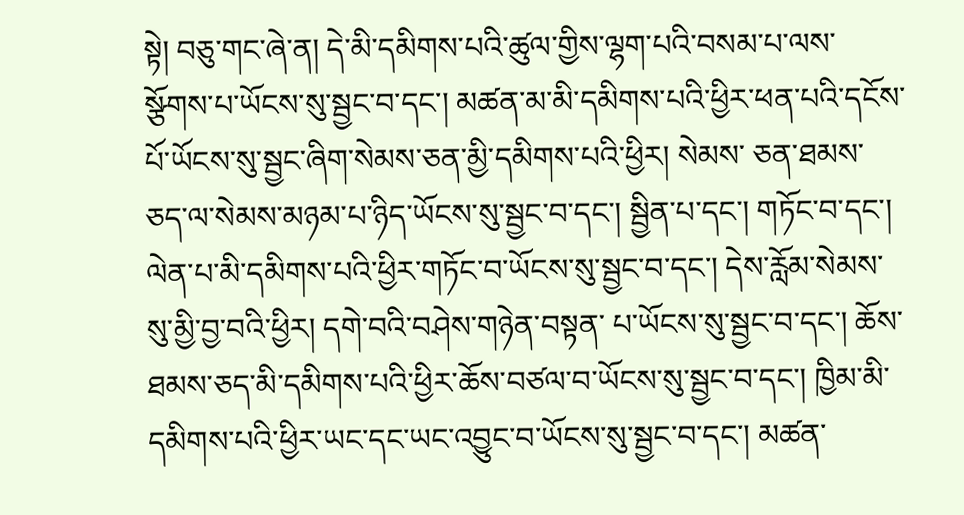སྟེ། བཅུ་གང་ཞེ་ན། དེ་མི་དམིགས་པའི་ཚུལ་གྱིས་ལྷག་པའི་བསམ་པ་ལས་སྩོགས་པ་ཡོངས་སུ་སྦྱང་བ་དང་། མཚན་མ་མི་དམིགས་པའི་ཕྱིར་ཕན་པའི་དངོས་པོ་ཡོངས་སུ་སྦྱང་ཞིག་སེམས་ཅན་མྱི་དམིགས་པའི་ཕྱིར། སེམས་ ཅན་ཐམས་ཅད་ལ་སེམས་མཉམ་པ་ཉིད་ཡོངས་སུ་སྦྱང་བ་དང་། སྦྱིན་པ་དང་། གཏོང་བ་དང་། ལེན་པ་མི་དམིགས་པའི་ཕྱིར་གཏོང་བ་ཡོངས་སུ་སྦྱང་བ་དང་། དེས་རློམ་སེམས་སུ་མྱི་བྱ་བའི་ཕྱིར། དགེ་བའི་བཤེས་གཉེན་བསྟན་ པ་ཡོངས་སུ་སྦྱང་བ་དང་། ཆོས་ཐམས་ཅད་མི་དམིགས་པའི་ཕྱིར་ཆོས་བཙལ་བ་ཡོངས་སུ་སྦྱང་བ་དང་། ཁྱིམ་མི་དམིགས་པའི་ཕྱིར་ཡང་དང་ཡང་འབྱུང་བ་ཡོངས་སུ་སྦྱང་བ་དང་། མཚན་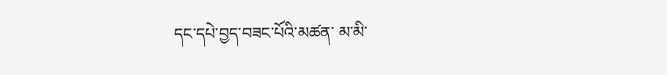དང་དཔེ་བྱད་བཟང་པོའི་མཚན་ མ་མི་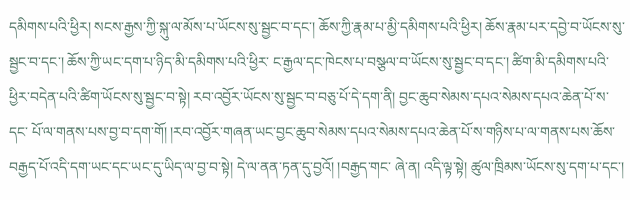དམིགས་པའི་ཕྱིར། སངས་རྒྱས་ཀྱི་སྐུ་ལ་མོས་པ་ཡོངས་སུ་སྦྱང་བ་དང་། ཆོས་ཀྱི་རྣམ་པ་མྱི་དམིགས་པའི་ཕྱིར། ཆོས་རྣམ་པར་དབྱེ་བ་ཡོངས་སུ་སྦྱང་བ་དང་། ཆོས་ཀྱི་ཡང་དག་པ་ཉིད་མི་དམིགས་པའི་ཕྱིར་ ང་རྒྱལ་དང་ཁེངས་པ་བསྩལ་བ་ཡོངས་སུ་སྦྱང་བ་དང་། ཚིག་མི་དམིགས་པའི་ཕྱིར་བདེན་པའི་ཚིག་ཡོངས་སུ་སྦྱང་བ་སྟེ། རབ་འབྱོར་ཡོངས་སུ་སྦྱང་བ་བཅུ་པོ་དེ་དག་ནི། བྱང་ཆུབ་སེམས་དཔའ་སེམས་དཔའ་ཆེན་པོ་ས་དང་ པོ་ལ་གནས་པས་བྱ་བ་དག་གོ། །རབ་འབྱོར་གཞན་ཡང་བྱང་ཆུབ་སེམས་དཔའ་སེམས་དཔའ་ཆེན་པོ་ས་གཉིས་པ་ལ་གནས་པས་ཆོས་བརྒྱད་པོ་འདི་དག་ཡང་དང་ཡང་དུ་ཡིད་ལ་བྱ་བ་སྟེ། དེ་ལ་ནན་ཏན་དུ་བྱའོ། །བརྒྱད་གང་ ཞེ་ན། འདི་ལྟ་སྟེ། ཚུལ་ཁྲིམས་ཡོངས་སུ་དག་པ་དང་།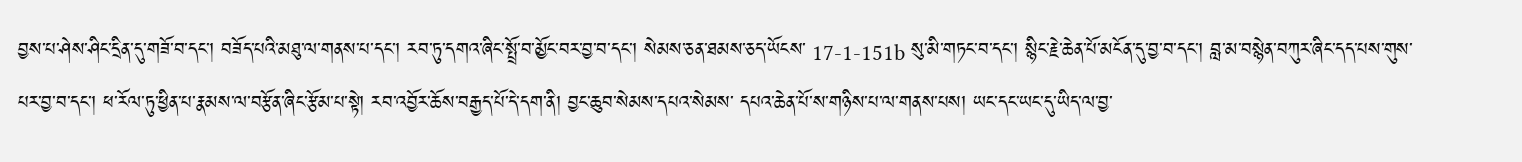བྱས་པ་ཤེས་ཤིང་དྲིན་དུ་གཟོ་བ་དང་། བཟོད་པའི་མཐུ་ལ་གནས་པ་དང་། རབ་ཏུ་དགའ་ཞིང་སྤྲོ་བ་མྱོང་བར་བྱ་བ་དང་། སེམས་ཅན་ཐམས་ཅད་ཡོངས་ 17-1-151b སུ་མི་གཏང་བ་དང་། སྙིང་རྗེ་ཆེན་པོ་མངོན་དུ་བྱ་བ་དང་། བླ་མ་བསྙེན་བཀུར་ཞིང་དད་པས་གུས་པར་བྱ་བ་དང་། ཕ་རོལ་ཏུ་ཕྱིན་པ་རྣམས་ལ་བརྩོན་ཞིང་རྩོམ་པ་སྟེ། རབ་འབྱོར་ཆོས་བརྒྱད་པོ་དེ་དག་ནི། བྱང་ཆུབ་སེམས་དཔའ་སེམས་ དཔའ་ཆེན་པོ་ས་གཉིས་པ་ལ་གནས་པས། ཡང་དང་ཡང་དུ་ཡིད་ལ་བྱ་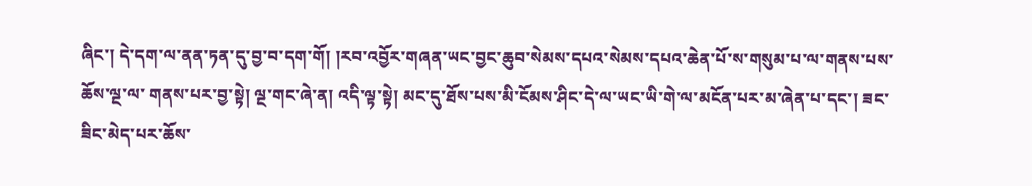ཞིང་། དེ་དག་ལ་ནན་ཏན་དུ་བྱ་བ་དག་གོ། །རབ་འབྱོར་གཞན་ཡང་བྱང་ཆུབ་སེམས་དཔའ་སེམས་དཔའ་ཆེན་པོ་ས་གསུམ་པ་ལ་གནས་པས་ཆོས་ལྔ་ལ་ གནས་པར་བྱ་སྟེ། ལྔ་གང་ཞེ་ན། འདི་ལྟ་སྟེ། མང་དུ་ཐོས་པས་མི་ངོམས་ཤིང་དེ་ལ་ཡང་ཡི་གེ་ལ་མངོན་པར་མ་ཞེན་པ་དང་། ཟང་ཟིང་མེད་པར་ཆོས་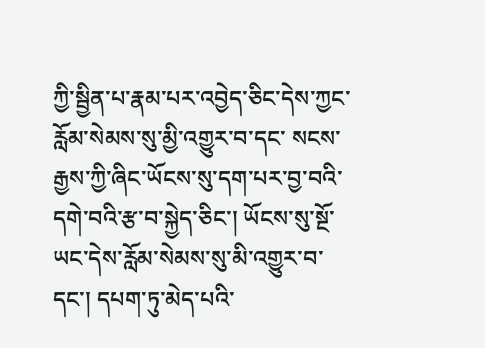ཀྱི་སྦྱིན་པ་རྣམ་པར་འབྱེད་ཅིང་དེས་ཀྱང་རློམ་སེམས་སུ་མྱི་འགྱུར་བ་དང་ སངས་རྒྱས་ཀྱི་ཞིང་ཡོངས་སུ་དག་པར་བྱ་བའི་དགེ་བའི་རྩ་བ་སྐྱེད་ཅིང་། ཡོངས་སུ་སྔོ་ཡང་དེས་རློམ་སེམས་སུ་མི་འགྱུར་བ་དང་། དཔག་ཏུ་མེད་པའི་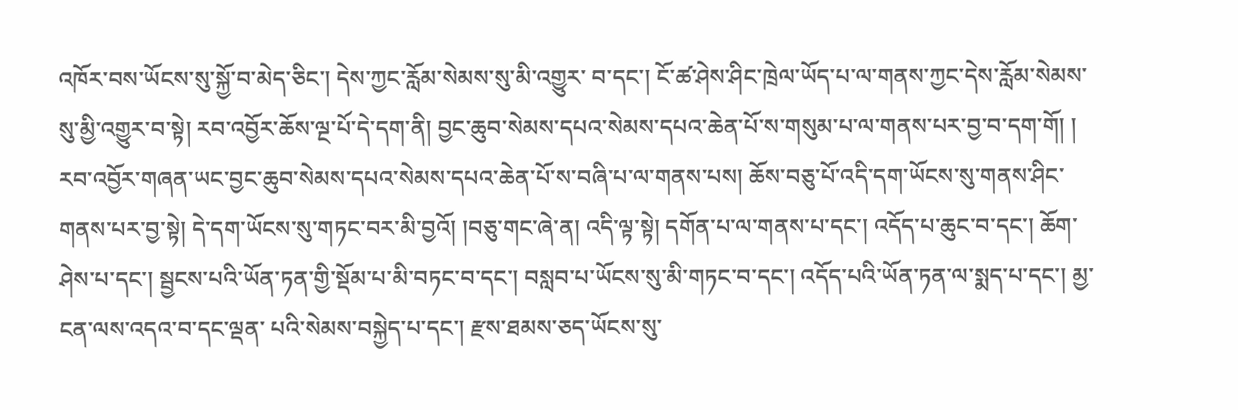འཁོར་བས་ཡོངས་སུ་སྐྱོ་བ་མེད་ཅིང་། དེས་ཀྱང་རློམ་སེམས་སུ་མི་འགྱུར་ བ་དང་། ངོ་ཚ་ཤེས་ཤིང་ཁྲེལ་ཡོད་པ་ལ་གནས་ཀྱང་དེས་རློམ་སེམས་སུ་མྱི་འགྱུར་བ་སྟེ། རབ་འབྱོར་ཆོས་ལྔ་པོ་དེ་དག་ནི། བྱང་ཆུབ་སེམས་དཔའ་སེམས་དཔའ་ཆེན་པོ་ས་གསུམ་པ་ལ་གནས་པར་བྱ་བ་དག་གོ། ། རབ་འབྱོར་གཞན་ཡང་བྱང་ཆུབ་སེམས་དཔའ་སེམས་དཔའ་ཆེན་པོ་ས་བཞི་པ་ལ་གནས་པས། ཆོས་བཅུ་པོ་འདི་དག་ཡོངས་སུ་གནས་ཤིང་གནས་པར་བྱ་སྟེ། དེ་དག་ཡོངས་སུ་གཏང་བར་མི་བྱའོ། །བཅུ་གང་ཞེ་ན། འདི་ལྟ་སྟེ། དགོན་པ་ལ་གནས་པ་དང་། འདོད་པ་ཆུང་བ་དང་། ཆོག་ཤེས་པ་དང་། སྦྱངས་པའི་ཡོན་ཏན་གྱི་སྡོམ་པ་མི་བཏང་བ་དང་། བསླབ་པ་ཡོངས་སུ་མི་གཏང་བ་དང་། འདོད་པའི་ཡོན་ཏན་ལ་སྨད་པ་དང་། མྱ་ངན་ལས་འདའ་བ་དང་ལྡན་ པའི་སེམས་བསྐྱེད་པ་དང་། རྫས་ཐམས་ཅད་ཡོངས་སུ་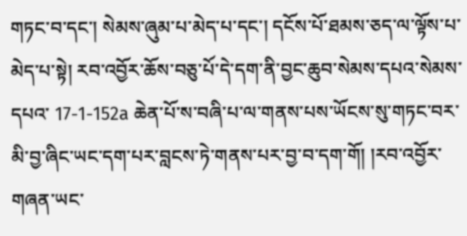གཏང་བ་དང་། སེམས་ཞུམ་པ་མེད་པ་དང་། དངོས་པོ་ཐམས་ཅད་ལ་ལྟོས་པ་མེད་པ་སྟེ། རབ་འབྱོར་ཆོས་བཅུ་པོ་དེ་དག་ནི་བྱང་ཆུབ་སེམས་དཔའ་སེམས་དཔའ་ 17-1-152a ཆེན་པོ་ས་བཞི་པ་ལ་གནས་པས་ཡོངས་སུ་གཏང་བར་མི་བྱ་ཞིང་ཡང་དག་པར་བླངས་ཏེ་གནས་པར་བྱ་བ་དག་གོ། །རབ་འབྱོར་གཞན་ཡང་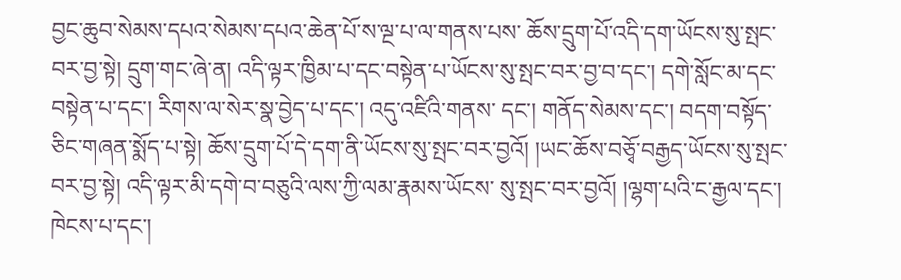བྱང་ཆུབ་སེམས་དཔའ་སེམས་དཔའ་ཆེན་པོ་ས་ལྔ་པ་ལ་གནས་པས་ ཆོས་དྲུག་པོ་འདི་དག་ཡོངས་སུ་སྤང་བར་བྱ་སྟེ། དྲུག་གང་ཞེ་ན། འདི་ལྟར་ཁྱིམ་པ་དང་བསྟེན་པ་ཡོངས་སུ་སྤང་བར་བྱ་བ་དང་། དགེ་སློང་མ་དང་བསྟེན་པ་དང་། རིགས་ལ་སེར་སྣ་བྱེད་པ་དང་། འདུ་འཛིའི་གནས་ དང་། གནོད་སེམས་དང་། བདག་བསྟོད་ཅིང་གཞན་སྨོད་པ་སྟེ། ཆོས་དྲུག་པོ་དེ་དག་ནི་ཡོངས་སུ་སྤང་བར་བྱའོ། །ཡང་ཆོས་བཅྭོ་བརྒྱད་ཡོངས་སུ་སྤང་བར་བྱ་སྟེ། འདི་ལྟར་མི་དགེ་བ་བཅུའི་ལས་ཀྱི་ལམ་རྣམས་ཡོངས་ སུ་སྤང་བར་བྱའོ། །ལྷག་པའི་ང་རྒྱལ་དང་། ཁེངས་པ་དང་།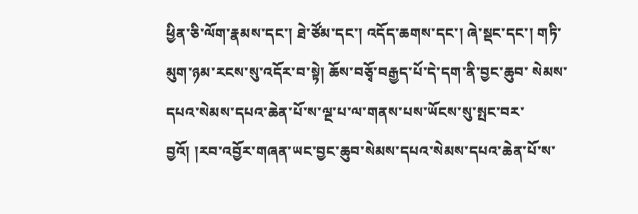ཕྱིན་ཅི་ལོག་རྣམས་དང་། ཐེ་ཙོམ་དང་། འདོད་ཆགས་དང་། ཞེ་སྡང་དང་། གཏི་མུག་ཉམ་རངས་སུ་འདོར་བ་སྟེ། ཆོས་བཅྭོ་བརྒྱད་པོ་དེ་དག་ནི་བྱང་ཆུབ་ སེམས་དཔའ་སེམས་དཔའ་ཆེན་པོ་ས་ལྔ་པ་ལ་གནས་པས་ཡོངས་སུ་སྤང་བར་བྱའོ། །རབ་འབྱོར་གཞན་ཡང་བྱང་ཆུབ་སེམས་དཔའ་སེམས་དཔའ་ཆེན་པོ་ས་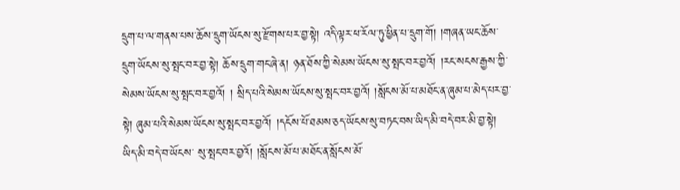དྲུག་པ་ལ་གནས་པས་ཆོས་དྲུག་ཡོངས་སུ་རྫོགས་པར་བྱ་སྟེ། འདི་ལྟར་ཕ་རོལ་ཏུ་ཕྱིན་པ་དྲུག་གོ། །གཞན་ཡང་ཆོས་དྲུག་ཡོངས་སུ་སྤང་བར་བྱ་སྟེ། ཆོས་དྲུག་གང་ཞེ་ན། ཉན་ཐོས་ཀྱི་སེམས་ཡོངས་སུ་སྤང་བར་བྱའོ། །རང་སངས་རྒྱས་ཀྱི་སེམས་ཡོངས་སུ་སྤང་བར་བྱའོ། ། སྲིད་པའི་སེམས་ཡོངས་སུ་སྤང་བར་བྱའོ། །སློངས་མོ་པ་མཐོང་ན་ཞུམ་པ་མེད་པར་བྱ་སྟེ། ཞུམ་པའི་སེམས་ཡོངས་སུ་སྤང་བར་བྱའོ། །དངོས་པོ་ཐམས་ཅད་ཡོངས་སུ་བཏང་བས་ཡིད་མི་བདེ་བར་མི་བྱ་སྟེ། ཡིད་མི་བདེ་བ་ཡོངས་ སུ་སྤང་བར་བྱའོ། །སློངས་མོ་པ་མཐོང་ན་སློངས་མོ་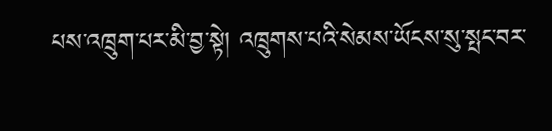པས་འཁྲུག་པར་མི་བྱ་སྟེ། འཁྲུགས་པའི་སེམས་ཡོངས་སུ་སྤང་བར་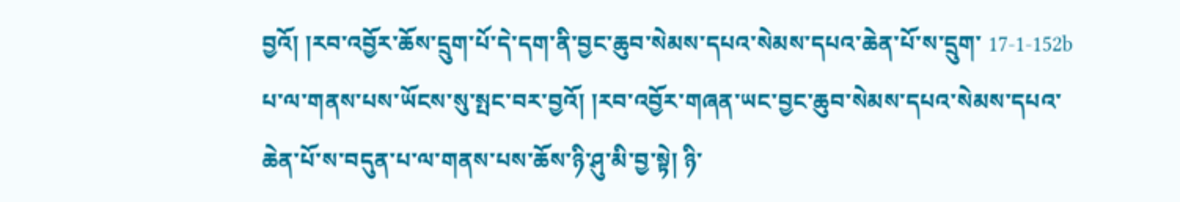བྱའོ། །རབ་འབྱོར་ཆོས་དྲུག་པོ་དེ་དག་ནི་བྱང་ཆུབ་སེམས་དཔའ་སེམས་དཔའ་ཆེན་པོ་ས་དྲུག་ 17-1-152b པ་ལ་གནས་པས་ཡོངས་སུ་སྤང་བར་བྱའོ། །རབ་འབྱོར་གཞན་ཡང་བྱང་ཆུབ་སེམས་དཔའ་སེམས་དཔའ་ཆེན་པོ་ས་བདུན་པ་ལ་གནས་པས་ཆོས་ཉི་ཤུ་མི་བྱ་སྟེ། ཉི་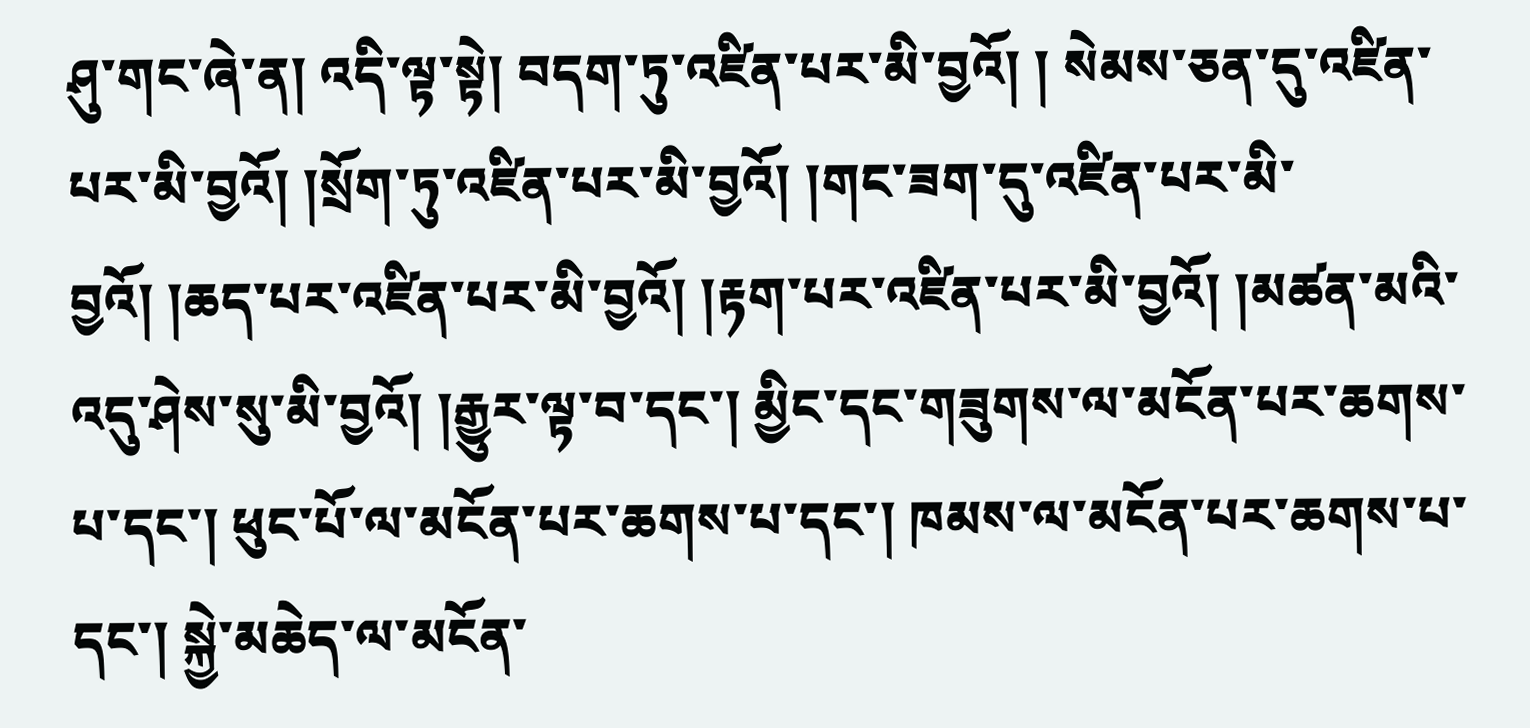ཤུ་གང་ཞེ་ན། འདི་ལྟ་སྟེ། བདག་ཏུ་འཛིན་པར་མི་བྱའོ། ། སེམས་ཅན་དུ་འཛིན་པར་མི་བྱའོ། །སྲོག་ཏུ་འཛིན་པར་མི་བྱའོ། །གང་ཟག་དུ་འཛིན་པར་མི་བྱའོ། །ཆད་པར་འཛིན་པར་མི་བྱའོ། །རྟག་པར་འཛིན་པར་མི་བྱའོ། །མཚན་མའི་འདུ་ཤེས་སུ་མི་བྱའོ། །རྒྱུར་ལྟ་བ་དང་། མྱིང་དང་གཟུགས་ལ་མངོན་པར་ཆགས་པ་དང་། ཕུང་པོ་ལ་མངོན་པར་ཆགས་པ་དང་། ཁམས་ལ་མངོན་པར་ཆགས་པ་དང་། སྐྱེ་མཆེད་ལ་མངོན་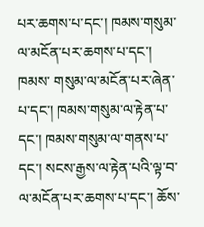པར་ཆགས་པ་དང་། ཁམས་གསུམ་ལ་མངོན་པར་ཆགས་པ་དང་། ཁམས་ གསུམ་ལ་མངོན་པར་ཞེན་པ་དང་། ཁམས་གསུམ་ལ་རྟེན་པ་དང་། ཁམས་གསུམ་ལ་གནས་པ་དང་། སངས་རྒྱས་ལ་རྟེན་པའི་ལྟ་བ་ལ་མངོན་པར་ཆགས་པ་དང་། ཆོས་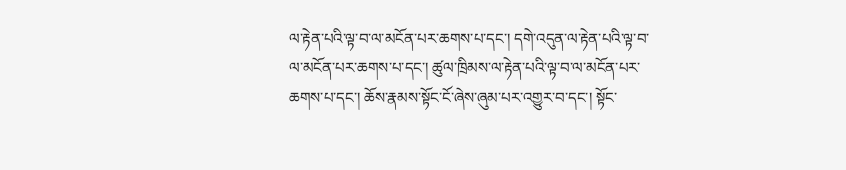ལ་རྟེན་པའི་ལྟ་བ་ལ་མངོན་པར་ཆགས་པ་དང་། དགེ་འདུན་ལ་རྟེན་པའི་ལྟ་བ་ལ་མངོན་པར་ཆགས་པ་དང་། ཚུལ་ཁྲིམས་ལ་རྟེན་པའི་ལྟ་བ་ལ་མངོན་པར་ཆགས་པ་དང་། ཆོས་རྣམས་སྟོང་ངོ་ཞེས་ཞུམ་པར་འགྱུར་བ་དང་། སྟོང་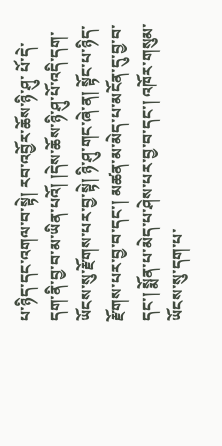པ་ཉིད་དང་འགལ་བ་སྟེ། རབ་འབྱོར་ཆོས་ཉི་ཤུ་ པོ་དེ་དག་ནི་བྱ་བ་མ་ཡིན་པའོ། །དེས་ཆོས་ཉི་ཤུ་པོ་འདི་དག་ཡོངས་སུ་རྫོགས་པར་བྱ་སྟེ། ཉི་ཤུ་གང་ཞེ་ན། སྟོང་པ་ཉིད་རྫོགས་པར་བྱ་བ་དང་། མཚན་མ་མེད་པ་མངོན་དུ་བྱ་བ་དང་། སྨོན་པ་མེད་པ་ཤེས་པར་བྱ་བ་དང་། འཁོར་གསུམ་ ཡོངས་སུ་དག་པ་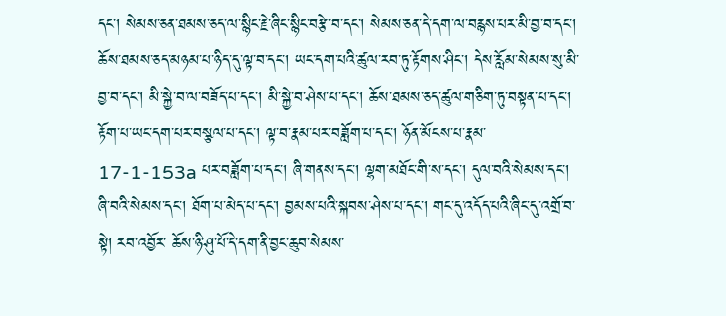དང་། སེམས་ཅན་ཐམས་ཅད་ལ་སྙིང་རྗེ་ཞིང་སྙིང་བརྩེ་བ་དང་། སེམས་ཅན་དེ་དག་ལ་བརྙས་པར་མི་བྱ་བ་དང་། ཆོས་ཐམས་ཅད་མཉམ་པ་ཉིད་དུ་ལྟ་བ་དང་། ཡང་དག་པའི་ཚུལ་རབ་ཏུ་རྟོགས་ཤིང་། དེས་རློམ་སེམས་སུ་མི་བྱ་བ་དང་། མི་སྐྱེ་བ་ལ་བཟོད་པ་དང་། མི་སྐྱེ་བ་ཤེས་པ་དང་། ཆོས་ཐམས་ཅད་ཚུལ་གཅིག་ཏུ་བསྟན་པ་དང་། རྟོག་པ་ཡང་དག་པར་བསྩལ་པ་དང་། ལྟ་བ་རྣམ་པར་བཟློག་པ་དང་། ཉོན་མོངས་པ་རྣམ་ 17-1-153a པར་བཟློག་པ་དང་། ཞི་གནས་དང་། ལྷག་མཐོང་གི་ས་དང་། དུལ་བའི་སེམས་དང་། ཞི་བའི་སེམས་དང་། ཐོག་པ་མེད་པ་དང་། བྱམས་པའི་སྐབས་ཤེས་པ་དང་། གང་དུ་འདོད་པའི་ཞིང་དུ་འགྲོ་བ་སྟེ། རབ་འབྱོར་ ཆོས་ཉི་ཤུ་པོ་དེ་དག་ནི་བྱང་ཆུབ་སེམས་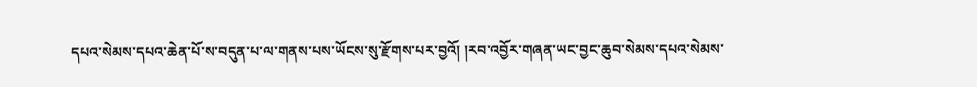དཔའ་སེམས་དཔའ་ཆེན་པོ་ས་བདུན་པ་ལ་གནས་པས་ཡོངས་སུ་རྫོགས་པར་བྱའོ། །རབ་འབྱོར་གཞན་ཡང་བྱང་ཆུབ་སེམས་དཔའ་སེམས་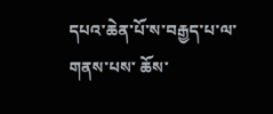དཔའ་ཆེན་པོ་ས་བརྒྱད་པ་ལ་གནས་པས་ ཆོས་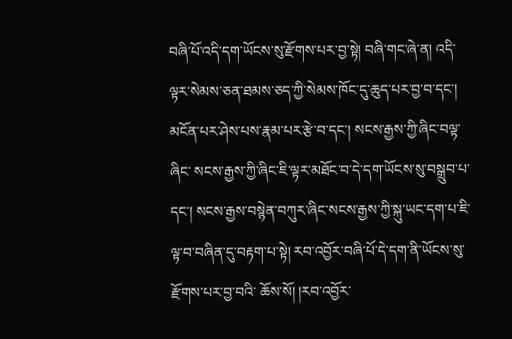བཞི་པོ་འདི་དག་ཡོངས་སུ་རྫོགས་པར་བྱ་སྟེ། བཞི་གང་ཞེ་ན། འདི་ལྟར་སེམས་ཅན་ཐམས་ཅད་ཀྱི་སེམས་ཁོང་དུ་ཆུད་པར་བྱ་བ་དང་། མངོན་པར་ཤེས་པས་རྣམ་པར་རྩེ་བ་དང་། སངས་རྒྱས་ཀྱི་ཞིང་བལྟ་ཞིང་ སངས་རྒྱས་ཀྱི་ཞིང་ཇི་ལྟར་མཐོང་བ་དེ་དག་ཡོངས་སུ་བསྒྲུབ་པ་དང་། སངས་རྒྱས་བསྙེན་བཀུར་ཞིང་སངས་རྒྱས་ཀྱི་སྐུ་ཡང་དག་པ་ཇི་ལྟ་བ་བཞིན་དུ་བརྟག་པ་སྟེ། རབ་འབྱོར་བཞི་པོ་དེ་དག་ནི་ཡོངས་སུ་རྫོགས་པར་བྱ་བའི་ ཆོས་སོ། །རབ་འབྱོར་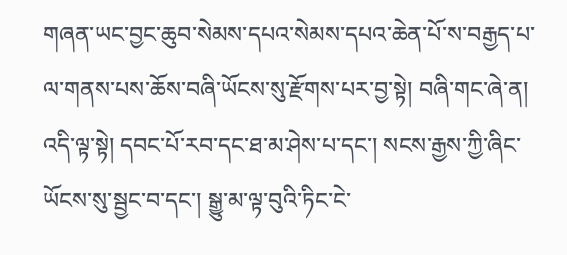གཞན་ཡང་བྱང་ཆུབ་སེམས་དཔའ་སེམས་དཔའ་ཆེན་པོ་ས་བརྒྱད་པ་ལ་གནས་པས་ཆོས་བཞི་ཡོངས་སུ་རྫོགས་པར་བྱ་སྟེ། བཞི་གང་ཞེ་ན། འདི་ལྟ་སྟེ། དབང་པོ་རབ་དང་ཐ་མ་ཤེས་པ་དང་། སངས་རྒྱས་ཀྱི་ཞིང་ཡོངས་སུ་སྦྱང་བ་དང་། སྒྱུ་མ་ལྟ་བུའི་ཏིང་ངེ་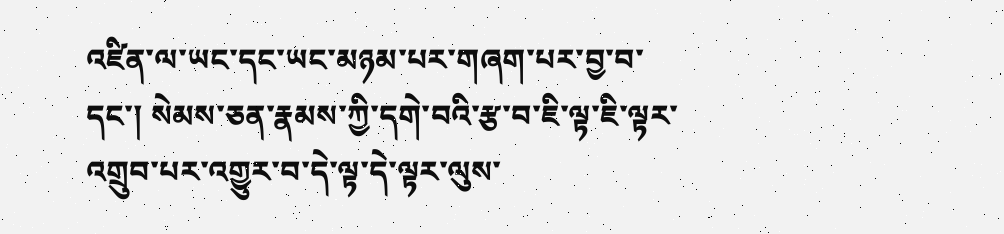འཛིན་ལ་ཡང་དང་ཡང་མཉམ་པར་གཞག་པར་བྱ་བ་དང་། སེམས་ཅན་རྣམས་ཀྱི་དགེ་བའི་རྩ་བ་ཇི་ལྟ་ཇི་ལྟར་འགྲུབ་པར་འགྱུར་བ་དེ་ལྟ་དེ་ལྟར་ལུས་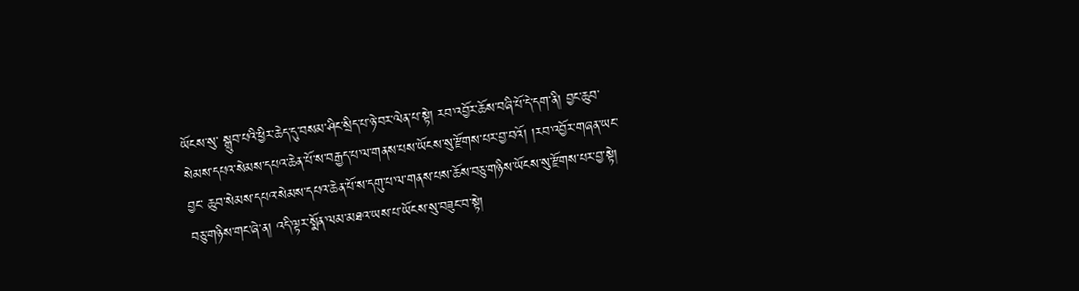ཡོངས་སུ་ སྒྲུབ་པའི་ཕྱིར་ཆེད་དུ་བསམ་ཤིང་སྲིད་པ་ཉེ་བར་ལེན་པ་སྟེ། རབ་འབྱོར་ཆོས་བཞི་པོ་དེ་དག་ནི། བྱང་ཆུབ་སེམས་དཔའ་སེམས་དཔའ་ཆེན་པོ་ས་བརྒྱད་པ་ལ་གནས་པས་ཡོངས་སུ་རྫོགས་པར་བྱ་བའོ། །རབ་འབྱོར་གཞན་ཡང་བྱང་ ཆུབ་སེམས་དཔའ་སེམས་དཔའ་ཆེན་པོ་ས་དགུ་པ་ལ་གནས་པས་ཆོས་བཅུ་གཉིས་ཡོངས་སུ་རྫོགས་པར་བྱ་སྟེ། བཅུ་གཉིས་གང་ཞེ་ན། འདི་ལྟར་སྨོན་ལམ་མཐའ་ཡས་པ་ཡོངས་སུ་བཟུང་བ་སྟེ།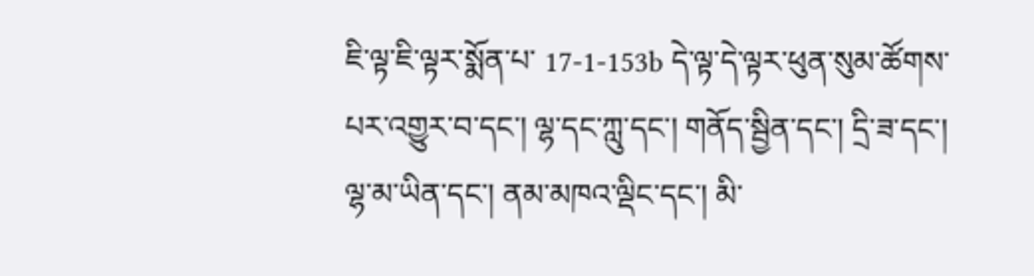ཇི་ལྟ་ཇི་ལྟར་སྨོན་པ་ 17-1-153b དེ་ལྟ་དེ་ལྟར་ཕུན་སུམ་ཚོགས་པར་འགྱུར་བ་དང་། ལྷ་དང་ཀླུ་དང་། གནོད་སྦྱིན་དང་། དྲི་ཟ་དང་། ལྷ་མ་ཡིན་དང་། ནམ་མཁའ་ལྡིང་དང་། མི་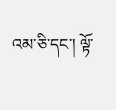འམ་ཅི་དང་། ལྟོ་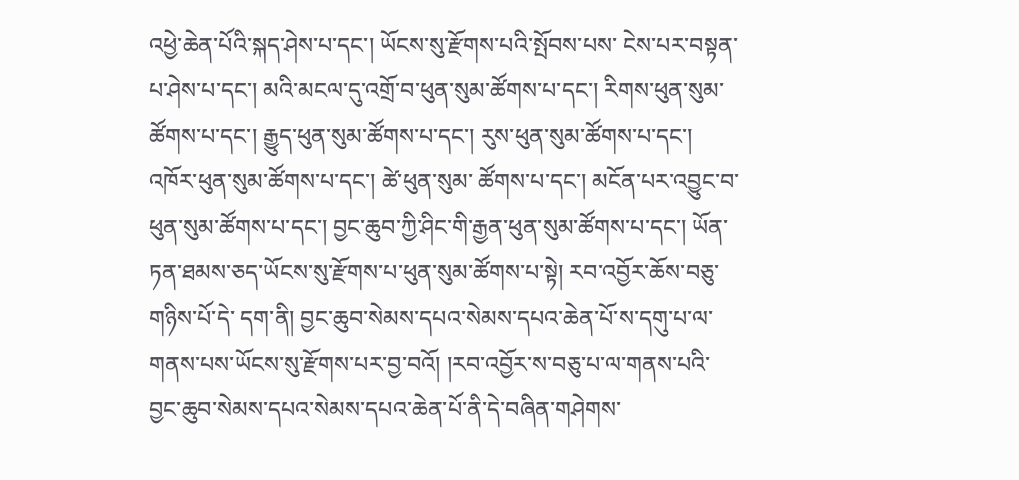འཕྱེ་ཆེན་པོའི་སྐད་ཤེས་པ་དང་། ཡོངས་སུ་རྫོགས་པའི་སྤོབས་པས་ ངེས་པར་བསྟན་པ་ཤེས་པ་དང་། མའི་མངལ་དུ་འགྲོ་བ་ཕུན་སུམ་ཚོགས་པ་དང་། རིགས་ཕུན་སུམ་ཚོགས་པ་དང་། རྒྱུད་ཕུན་སུམ་ཚོགས་པ་དང་། རུས་ཕུན་སུམ་ཚོགས་པ་དང་། འཁོར་ཕུན་སུམ་ཚོགས་པ་དང་། ཚེ་ཕུན་སུམ་ ཚོགས་པ་དང་། མངོན་པར་འབྱུང་བ་ཕུན་སུམ་ཚོགས་པ་དང་། བྱང་ཆུབ་ཀྱི་ཤིང་གི་རྒྱན་ཕུན་སུམ་ཚོགས་པ་དང་། ཡོན་ཏན་ཐམས་ཅད་ཡོངས་སུ་རྫོགས་པ་ཕུན་སུམ་ཚོགས་པ་སྟེ། རབ་འབྱོར་ཆོས་བཅུ་གཉིས་པོ་དེ་ དག་ནི། བྱང་ཆུབ་སེམས་དཔའ་སེམས་དཔའ་ཆེན་པོ་ས་དགུ་པ་ལ་གནས་པས་ཡོངས་སུ་རྫོགས་པར་བྱ་བའོ། །རབ་འབྱོར་ས་བཅུ་པ་ལ་གནས་པའི་བྱང་ཆུབ་སེམས་དཔའ་སེམས་དཔའ་ཆེན་པོ་ནི་དེ་བཞིན་གཤེགས་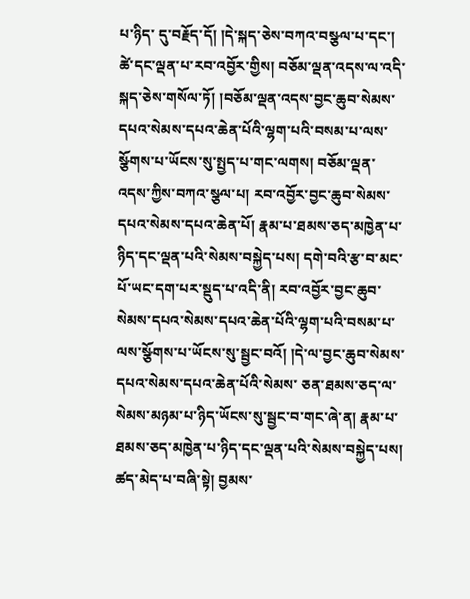པ་ཉིད་ དུ་བརྗོད་དོ། །དེ་སྐད་ཅེས་བཀའ་བསྩལ་པ་དང་། ཚེ་དང་ལྡན་པ་རབ་འབྱོར་གྱིས། བཅོམ་ལྡན་འདས་ལ་འདི་སྐད་ཅེས་གསོལ་ཏོ། །བཅོམ་ལྡན་འདས་བྱང་ཆུབ་སེམས་དཔའ་སེམས་དཔའ་ཆེན་པོའི་ལྷག་པའི་བསམ་པ་ལས་ སྩོགས་པ་ཡོངས་སུ་སྤྱད་པ་གང་ལགས། བཅོམ་ལྡན་འདས་ཀྱིས་བཀའ་སྩལ་པ། རབ་འབྱོར་བྱང་ཆུབ་སེམས་དཔའ་སེམས་དཔའ་ཆེན་པོ། རྣམ་པ་ཐམས་ཅད་མཁྱེན་པ་ཉིད་དང་ལྡན་པའི་སེམས་བསྐྱེད་པས། དགེ་བའི་རྩ་བ་མང་པོ་ཡང་དག་པར་སྡུད་པ་འདི་ནི། རབ་འབྱོར་བྱང་ཆུབ་སེམས་དཔའ་སེམས་དཔའ་ཆེན་པོའི་ལྷག་པའི་བསམ་པ་ལས་སྩོགས་པ་ཡོངས་སུ་སྦྱང་བའོ། །དེ་ལ་བྱང་ཆུབ་སེམས་དཔའ་སེམས་དཔའ་ཆེན་པོའི་སེམས་ ཅན་ཐམས་ཅད་ལ་སེམས་མཉམ་པ་ཉིད་ཡོངས་སུ་སྦྱང་བ་གང་ཞེ་ན། རྣམ་པ་ཐམས་ཅད་མཁྱེན་པ་ཉིད་དང་ལྡན་པའི་སེམས་བསྐྱེད་པས། ཚད་མེད་པ་བཞི་སྟེ། བྱམས་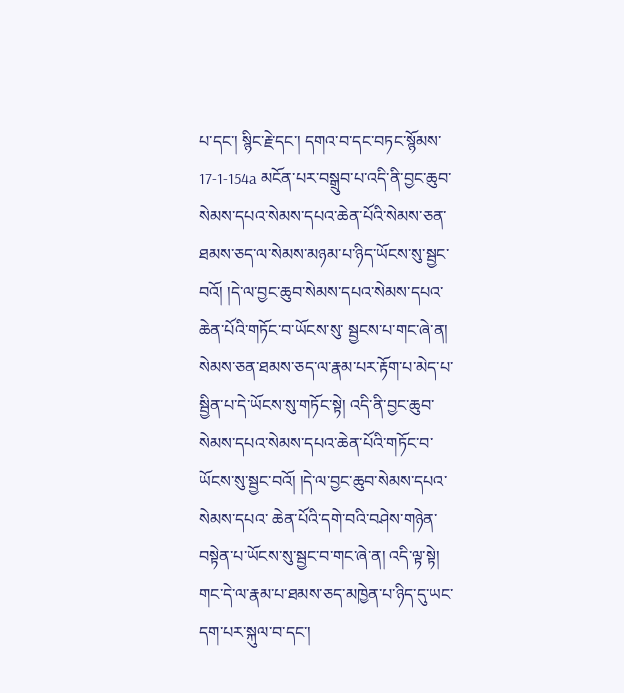པ་དང་། སྙིང་རྗེ་དང་། དགའ་བ་དང་བཏང་སྙོམས་ 17-1-154a མངོན་པར་བསྒྲུབ་པ་འདི་ནི་བྱང་ཆུབ་སེམས་དཔའ་སེམས་དཔའ་ཆེན་པོའི་སེམས་ཅན་ཐམས་ཅད་ལ་སེམས་མཉམ་པ་ཉིད་ཡོངས་སུ་སྦྱང་བའོ། །དེ་ལ་བྱང་ཆུབ་སེམས་དཔའ་སེམས་དཔའ་ཆེན་པོའི་གཏོང་བ་ཡོངས་སུ་ སྦྱངས་པ་གང་ཞེ་ན། སེམས་ཅན་ཐམས་ཅད་ལ་རྣམ་པར་རྟོག་པ་མེད་པ་སྦྱིན་པ་དེ་ཡོངས་སུ་གཏོང་སྟེ། འདི་ནི་བྱང་ཆུབ་སེམས་དཔའ་སེམས་དཔའ་ཆེན་པོའི་གཏོང་བ་ཡོངས་སུ་སྦྱང་བའོ། །དེ་ལ་བྱང་ཆུབ་སེམས་དཔའ་སེམས་དཔའ་ ཆེན་པོའི་དགེ་བའི་བཤེས་གཉེན་བསྟེན་པ་ཡོངས་སུ་སྦྱང་བ་གང་ཞེ་ན། འདི་ལྟ་སྟེ། གང་དེ་ལ་རྣམ་པ་ཐམས་ཅད་མཁྱེན་པ་ཉིད་དུ་ཡང་དག་པར་སྐུལ་བ་དང་།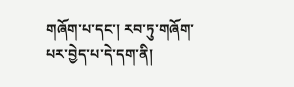གཞོག་པ་དང་། རབ་ཏུ་གཞོག་པར་བྱེད་པ་དེ་དག་ནི།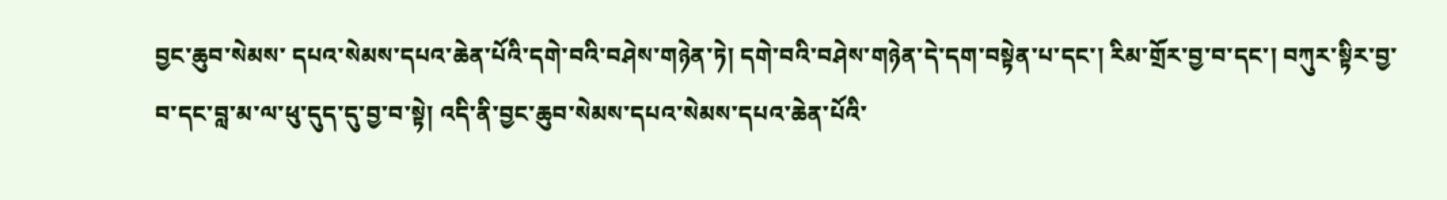བྱང་ཆུབ་སེམས་ དཔའ་སེམས་དཔའ་ཆེན་པོའི་དགེ་བའི་བཤེས་གཉེན་ཏེ། དགེ་བའི་བཤེས་གཉེན་དེ་དག་བསྟེན་པ་དང་། རིམ་གྲོར་བྱ་བ་དང་། བཀུར་སྟིར་བྱ་བ་དང་བླ་མ་ལ་ཕུ་དུད་དུ་བྱ་བ་སྟེ། འདི་ནི་བྱང་ཆུབ་སེམས་དཔའ་སེམས་དཔའ་ཆེན་པོའི་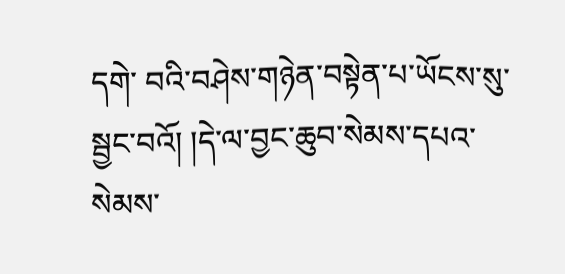དགེ་ བའི་བཤེས་གཉེན་བསྟེན་པ་ཡོངས་སུ་སྦྱང་བའོ། །དེ་ལ་བྱང་ཆུབ་སེམས་དཔའ་སེམས་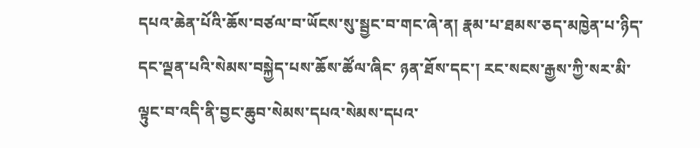དཔའ་ཆེན་པོའི་ཆོས་བཙལ་བ་ཡོངས་སུ་སྦྱང་བ་གང་ཞེ་ན། རྣམ་པ་ཐམས་ཅད་མཁྱེན་པ་ཉིད་དང་ལྡན་པའི་སེམས་བསྐྱེད་པས་ཆོས་ཚོལ་ཞིང་ ཉན་ཐོས་དང་། རང་སངས་རྒྱས་ཀྱི་སར་མི་ལྟུང་བ་འདི་ནི་བྱང་ཆུབ་སེམས་དཔའ་སེམས་དཔའ་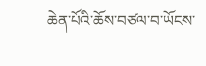ཆེན་པོའི་ཆོས་བཙལ་བ་ཡོངས་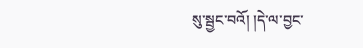སུ་སྦྱང་བའོ། །དེ་ལ་བྱང་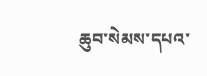ཆུབ་སེམས་དཔའ་